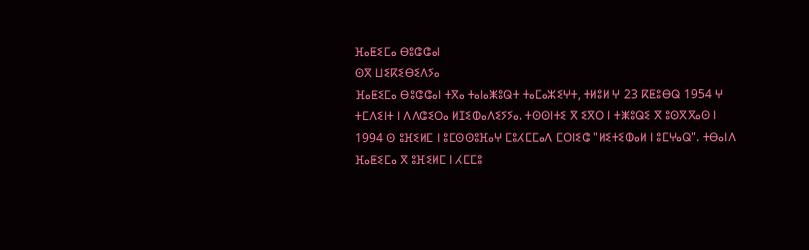ⴼⴰⵟⵉⵎⴰ ⴱⵓⵛⵛⴰⵏ
ⵙⴳ ⵡⵉⴽⵉⴱⵉⴷⵢⴰ
ⴼⴰⵟⵉⵎⴰ ⴱⵓⵛⵛⴰⵏ ⵜⴳⴰ ⵜⴰⵏⴰⵥⵓⵕⵜ ⵜⴰⵎⴰⵣⵉⵖⵜ, ⵜⵍⵓⵍ ⵖ 23 ⴽⵟⵓⴱⵕ 1954 ⵖ ⵜⵎⴷⵉⵏⵜ ⵏ ⴷⴷⵛⵉⵔⴰ ⵍⵊⵉⵀⴰⴷⵉⵢⵢⴰ. ⵜⵙⵙⵏⵜⵉ ⴳ ⵉⴳⵔ ⵏ ⵜⵥⵓⵕⵉ ⴳ ⵓⵙⴳⴳⴰⵙ ⵏ 1994 ⵙ ⵓⴼⵉⵍⵎ ⵏ ⵓⵎⵙⵙⵓⴼⴰⵖ ⵎⵓⵃⵎⵎⴰⴷ ⵎⵔⵏⵉⵛ "ⵍⵉⵜⵉⵀⴰⵍ ⵏ ⵓⵎⵖⴰⵕ". ⵜⴱⴰⵏⴷ ⴼⴰⵟⵉⵎⴰ ⴳ ⵓⴼⵉⵍⵎ ⵏ ⵃⵎⵎⵓ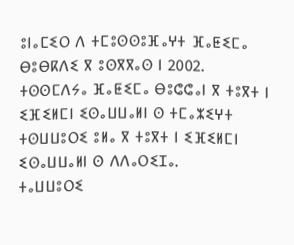ⵓⵏⴰⵎⵉⵔ ⴷ ⵜⵎⵓⵙⵙⵓⴼⴰⵖⵜ ⴼⴰⵟⵉⵎⴰ ⴱⵓⴱⴽⴷⵉ ⴳ ⵓⵙⴳⴳⴰⵙ ⵏ 2002. ⵜⵙⵙⵎⴷⵢⴰ ⴼⴰⵟⵉⵎⴰ ⴱⵓⵛⵛⴰⵏ ⴳ ⵜⵓⴳⵜ ⵏ ⵉⴼⵉⵍⵎⵏ ⵉⵙⴰⵡⵡⴰⵍⵏ ⵙ ⵜⵎⴰⵣⵉⵖⵜ ⵜⵙⵡⵡⵓⵔⵉ ⵓⵍⴰ ⴳ ⵜⵓⴳⵜ ⵏ ⵉⴼⵉⵍⵎⵏ ⵉⵙⴰⵡⵡⴰⵍⵏ ⵙ ⴷⴷⴰⵔⵉⵊⴰ.
ⵜⴰⵡⵡⵓⵔⵉ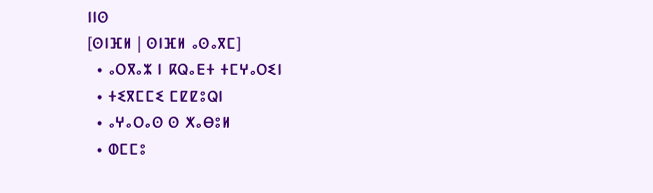ⵏⵏⵙ
[ⵙⵏⴼⵍ | ⵙⵏⴼⵍ ⴰⵙⴰⴳⵎ]
  • ⴰⵔⴳⴰⵣ ⵏ ⴽⵕⴰⴹⵜ ⵜⵎⵖⴰⵔⵉⵏ
  • ⵜⵉⴳⵎⵎⵉ ⵎⵇⵇⵓⵕⵏ
  • ⴰⵖⴰⵔⴰⵙ ⵙ ⵅⴰⴱⵓⵍ
  • ⵀⵎⵎⵓ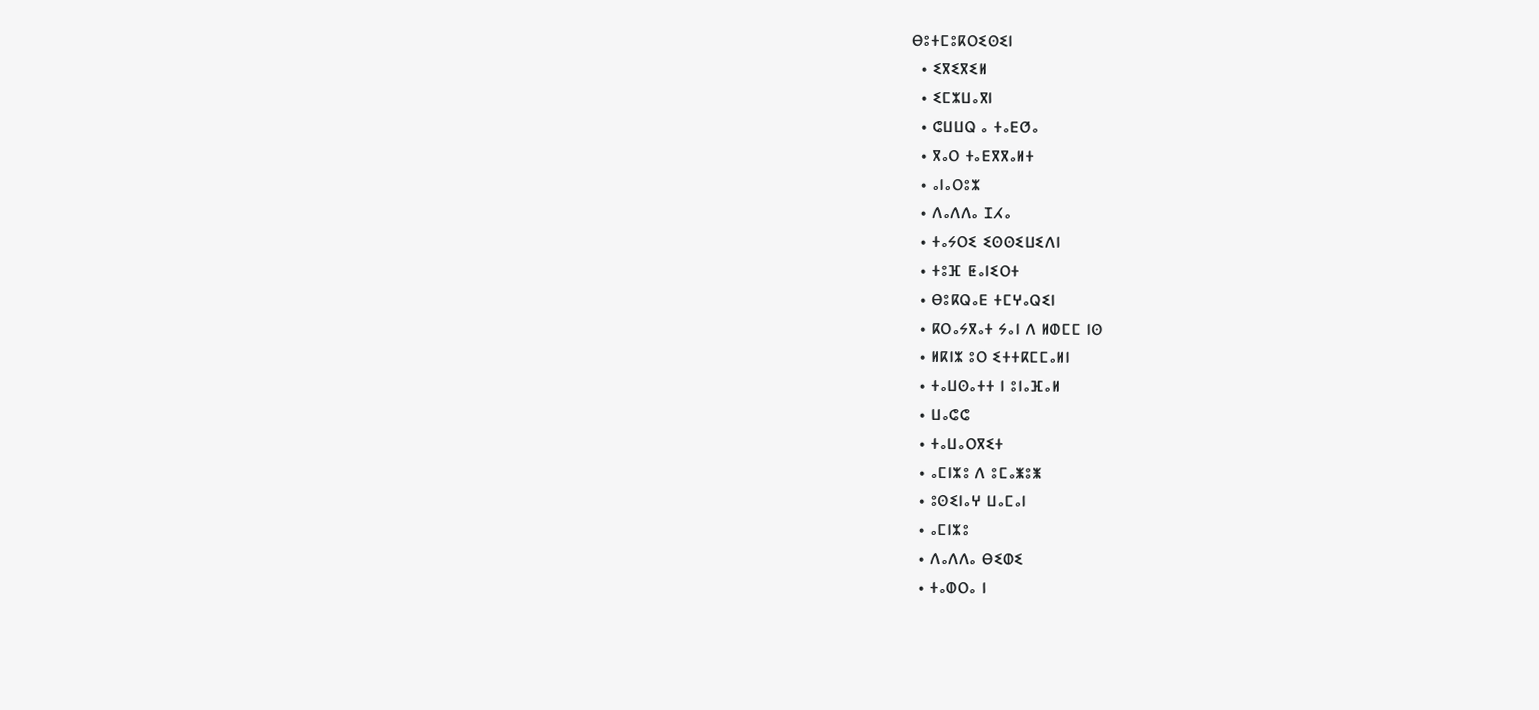ⴱⵓⵜⵎⵓⴽⵔⵉⵙⵉⵏ
  • ⵉⴳⵉⴳⵉⵍ
  • ⵉⵎⵣⵡⴰⴳⵏ
  • ⵛⵡⵡⵕ ⴰ ⵜⴰⴹⵚⴰ
  • ⴳⴰⵔ ⵜⴰⴹⴳⴳⴰⵍⵜ
  • ⴰⵏⴰⵔⵓⵣ
  • ⴷⴰⴷⴷⴰ ⵊⵃⴰ
  • ⵜⴰⵢⵔⵉ ⵉⵙⵙⵉⵡⵉⴷⵏ
  • ⵜⵓⴼ ⵟⴰⵏⵉⵔⵜ
  • ⴱⵓⴽⵕⴰⴹ ⵜⵎⵖⴰⵕⵉⵏ
  • ⴽⵔⴰⵢⴳⴰⵜ ⵢⴰⵏ ⴷ ⵍⵀⵎⵎ ⵏⵙ
  • ⵍⴽⵏⵣ ⵓⵔ ⵉⵜⵜⴽⵎⵎⴰⵍⵏ
  • ⵜⴰⵡⵙⴰⵜⵜ ⵏ ⵓⵏⴰⴼⴰⵍ
  • ⵡⴰⵛⵛ
  • ⵜⴰⵡⴰⵔⴳⵉⵜ
  • ⴰⵎⵏⵣⵓ ⴷ ⵓⵎⴰⵥⵓⵥ
  • ⵓⵙⵉⵏⴰⵖ ⵡⴰⵎⴰⵏ
  • ⴰⵎⵏⵣⵓ
  • ⴷⴰⴷⴷⴰ ⴱⵉⵀⵉ
  • ⵜⴰⵀⵔⴰ ⵏ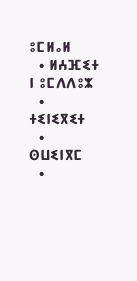ⵓⵎⵍⴰⵍ
  • ⵍⵄⴼⵉⵜ ⵏ ⵓⵎⴷⴷⵓⵣ
  • ⵜⵉⵏⵉⴳⵉⵜ
  • ⵙⵡⵉⵏⴳⵎ
  •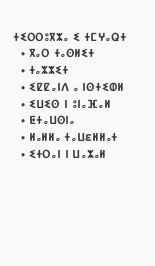ⵜⵉⵔⵔⵓⴳⵣⴰ ⵉ ⵜⵎⵖⴰⵕⵜ
  • ⴳⴰⵔ ⵜⴰⵙⵍⵉⵜ
  • ⵜⴰⵣⵣⵉⵜ
  • ⵉⵇⵇⴰⵏⴷ ⴰ ⵏⵙⵜⵉⵀⵍ
  • ⵉⵡⵉⵙ ⵏ ⵓⵏⴰⴼⴰⵍ
  • ⵟⵜⴰⵡⵙⵏⴰ
  • ⵍⴰⵍⵍⴰ ⵜⴰⵡɛⵍⵍⴰⵜ
  • ⵉⵜⵔⴰⵏ ⵏ ⵡⴰⵣⴰⵍ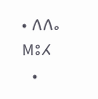• ⴷⴷⴰ Mⵓⵃ
  •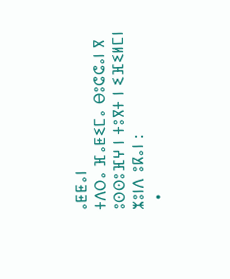ⴰⵟⵟⴰⵏ
ⵜⴷⵔⴰ ⴼⴰⵟⵉⵎⴰ ⴱⵓⵛⵛⴰⵏ ⴳ ⵓⵙⵙⵓⴼⵖ ⵏ ⵜⵓⴳⵜ ⵏ ⵉⴼⵉⵍⵎⵏ ⵣⵓⵏⴷ ⵓⴽⴰⵏ :
  •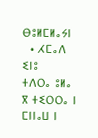ⴱⵓⵍⵎⵍⴰⵢⵏ
  • ⵃⵎⴰⴷ ⵉⵏⵓ
ⵜⴷⵔⴰ ⵓⵍⴰ ⴳ ⵜⵉⵔⵔⴰ ⵏ ⵎⵏⵏⴰⵡ ⵏ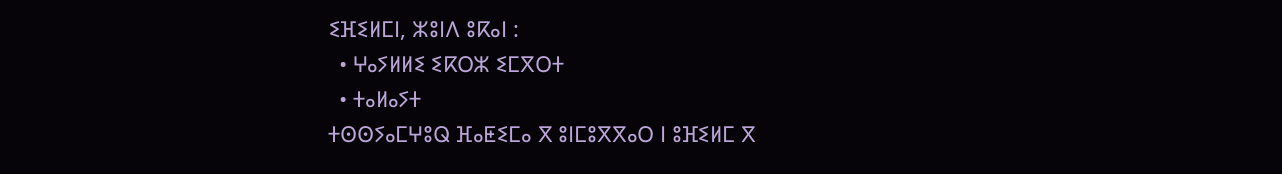ⵉⴼⵉⵍⵎⵏ, ⵣⵓⵏⴷ ⵓⴽⴰⵏ :
  • ⵖⴰⵢⵍⵍⵉ ⵉⴽⵔⵣ ⵉⵎⴳⵔⵜ
  • ⵜⴰⵍⴰⵢⵜ
ⵜⵙⵙⵢⴰⵎⵖⵓⵕ ⴼⴰⵟⵉⵎⴰ ⴳ ⵓⵏⵎⵓⴳⴳⴰⵔ ⵏ ⵓⴼⵉⵍⵎ ⴳ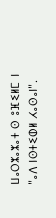ⵡⴰⵔⵣⴰⵣⴰⵜ ⵙ ⵓⴼⵉⵍⵎ ⵏ "ⴰⴷ ⵏⵙⵜⵉⵀⵍ ⵃⴰⵙⴰⵏ".